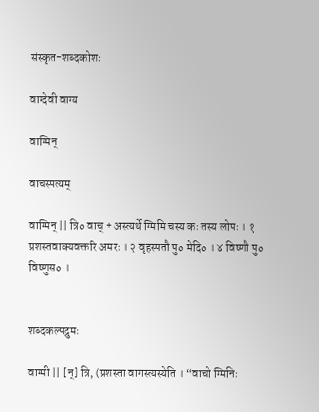संस्कृत-शब्दकोशः

वाग्देवी वाग्य

वाग्मिन्

वाचस्पत्यम्

वाग्मिन् || त्रि० वाच् + अस्त्यर्थे ग्मिमि चस्य कः तस्य लोपः । १ प्रशस्तवाक्यवक्तरि अमरः । २ वृहस्पतौ पु० मेदि० । ४ विष्णौ पु० विष्णुस० ।


शब्दकल्पद्रुमः

वाग्मी || [न्] त्रि, (प्रशस्ता वागस्त्यस्येति । “वाचो ग्मिनिः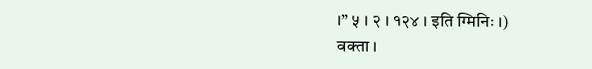।” ५ । २ । १२४ । इति ग्मिनिः ।)
वक्ता ।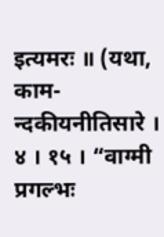इत्यमरः ॥ (यथा, काम- न्दकीयनीतिसारे । ४ । १५ । “वाग्मी प्रगल्भः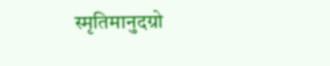स्मृतिमानुदग्रो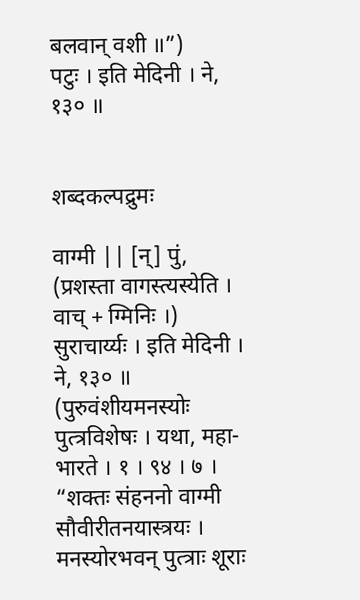बलवान् वशी ॥”)
पटुः । इति मेदिनी । ने, १३० ॥


शब्दकल्पद्रुमः

वाग्मी || [न्] पुं, (प्रशस्ता वागस्त्यस्येति । वाच् + ग्मिनिः ।)
सुराचार्य्यः । इति मेदिनी । ने, १३० ॥ (पुरुवंशीयमनस्योः पुत्त्रविशेषः । यथा, महा- भारते । १ । ९४ । ७ । “शक्तः संहननो वाग्मी सौवीरीतनयास्त्रयः । मनस्योरभवन् पुत्त्राः शूराः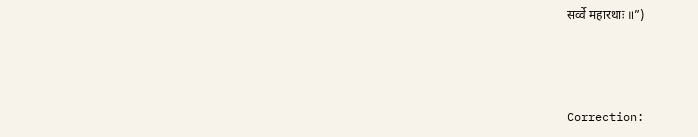सर्व्वे महारथाः ॥”)



Correction: